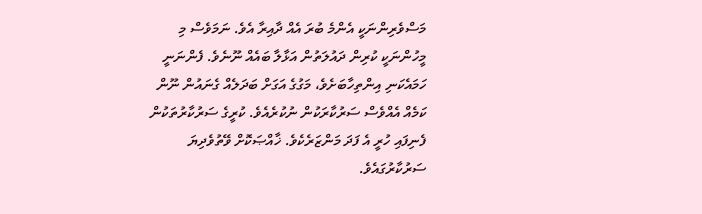މަސްވެރިންނަކީ އެންމެ ބުރަ އެއް ދާއިރާ އެވެ. ނަމަވެސް މި މީހުންނަކީ ކުރިން ދައުލަތުން އަޅާލާ ބައެއް ނޫނެވެ. ފެންނަނީ ހަމައެކަނި އިންތިހާބަށެވެ، މަގުގެ އަގަށް ބަދަލެއް ގެނައުން ނޫން ކަމެއް އެއްވެސް ސަރުކާރަކުން ނުކުރެއެވެ. ކުރީގެ ސަރުކާރުތަކުން ފެނިފައި ހުރީ އެ ފަދަ މަންޒަރެކެވެ. ޚާއްޞަކޮށް ވޭތުވެދިޔަ ސަރުކާރުގައެވެ.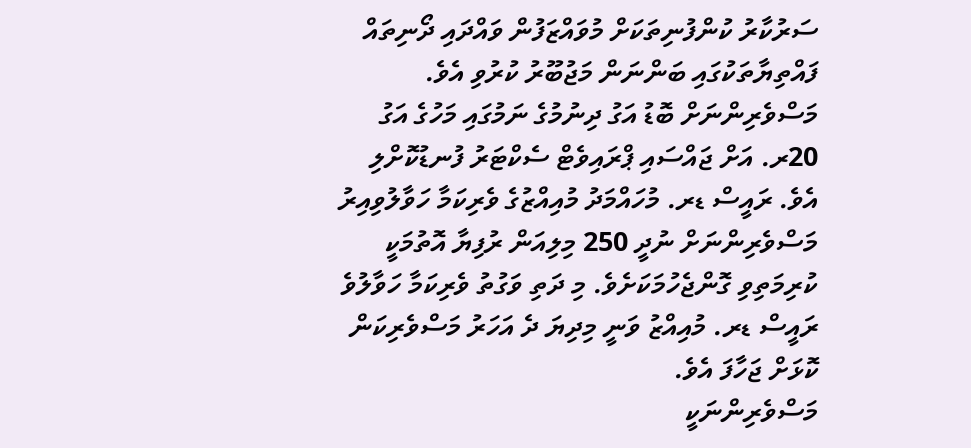ސަރުކާރު ކުންފުނިތަކަށް މުވައްޒަފުން ވައްދައި ދޯނިތައް ފައްތިޔާތަކުގައި ބަންނަން މަޖުބޫރު ކުރުވި އެވެ. މަސްވެރިންނަށް ބޮޑު އަގު ދިނުމުގެ ނަމުގައި މަހުގެ އަގު 20ރ. އަށް ޖައްސައި ޕްރައިވެޓް ސެކްޓަރު ފުނޑުކޮށްލި އެވެ. ރައީސް ޑރ. މުހައްމަދު މުއިއްޒުގެ ވެރިކަމާ ހަވާލުވިއިރު މަސްވެރިންނަށް ނުދީ 250 މިލިއަން ރުފިޔާ އޮތުމަކީ ކުރިމަތިވި ގޮންޖެހުމަކަށެވެ. މި ދަތި ވަގުތު ވެރިކަމާ ހަވާލުވެ ރައީސް ޑރ. މުއިއްޒު ވަނީ މިދިޔަ ދެ އަހަރު މަސްވެރިކަން ކޮޅަށް ޖަހާފަ އެވެ.
މަސްވެރިންނަކީ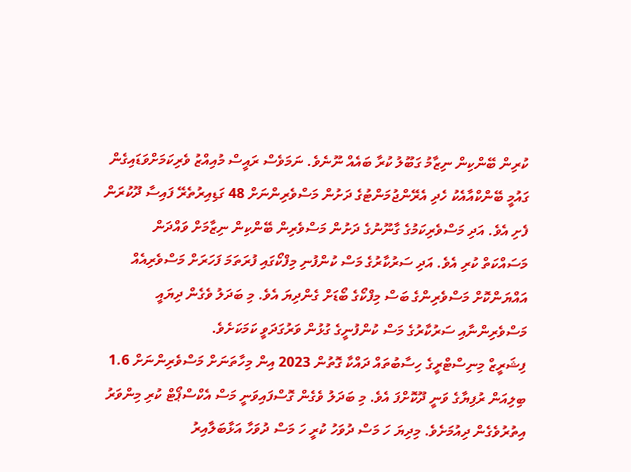ކުރިން ބޭންކިން ނިޒާމު ގަބޫލު ކުރާ ބައެއް ނޫނެވެ. ނަމަވެސް ރައީސް މުއިއްޒު ވެރިކަމަށްވަޑައިގެން ގައުމީ ބޭންކްއާއެކު ހެދި އެރޭންޖުމަންޓުގެ ދަށުން މަސްވެރިންނަށް 48 ގަޑިއިރުތެރޭ ފައިސާ ދޫކުރަން ފެށި އެވެ. އަދި މަސްވެރިކަމުގެ ގާނޫނުގެ ދަށުން މަސްވެރިން ބޭންކިން ނިޒާމަށް ވައްދަން މަސައްކަތް ކުރި އެވެ. އަދި ސަރުކާރުގެ މަސް ކުންފުނި މިފްކޯގައި ފުރަތަމަ ފަހަރަށް މަސްވެރިއެއް އައްޔަންކޮށް މަސްވެރިންގެ ބަސް މިފްކޯގެ ބޯޑަށް ގެންދިޔަ އެވެ. މި ބަދަލު ވެގެން ދިޔައީ މަސްވެރިންނާއި ސަރުކާރުގެ މަސް ކުންފުނީގެ ގުޅުން ވަރުގަދަވީ ކަމަކަށެވެ.
ފިޝަރީޒް މިނިސްޓްރީގެ ހިސާބުތައް ދައްކާ ގޮތުން 2023 އިން މިހާތަނަށް މަސްވެރިންނަށް 1.6 ބިލިއަން ރުފިޔާގެ ވަނީ ދޫކޮށްފަ އެވެ. މި ބަދަލު ވެގެން ގޮސްފައިވަނީ މަސް އެކްސްޕޯޓް ކުރި މިންވަރު އިތުރުވެގެން ދިއުމަށެވެ. މިދިޔަ ހަ މަސް ދުވަހު ކުރީ ހަ މަސް ދުވަހާ އަޅާބަލާއިރު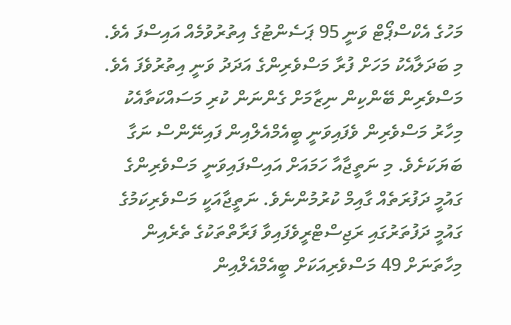މަހުގެ އެކްސްޕޯޓް ވަނީ 95 ޕަސެންޓުގެ އިތުރުވުމެއް އައިސްފަ އެވެ. މި ބަދަލާއެކު މަހަށް ފުރާ މަސްވެރިންގެ އަދަދު ވަނީ އިތުރުވެފަ އެވެ.
މަސްވެރިން ބޭންކިން ނިޒާމަށް ގެންނަން ކުރި މަސައްކަތާއެކު މިހާރު މަސްވެރިން ވެފައިވަނީ ބީއެމްއެލްއިން ފައިނޭންސް ނަގާ ބަޔަކަށެވެ. މި ނަތީޖާއާ ހަމައަށް އައިސްފައިވަނީ މަސްވެރިންގެ ގައުމީ ދަފުރަތެއް ގާއިމް ކުރުމުންނެވެ. ނަތީޖާއަކީ މަސްވެރިކަމުގެ ގައުމީ ދަފުތަރުގައި ރަޖިސްޓްރީވެފައިވާ ފަރާތްތަކުގެ ތެރެއިން މިހާތަނަށް 49 މަސްވެރިއަކަށް ބީއެމްއެލްއިން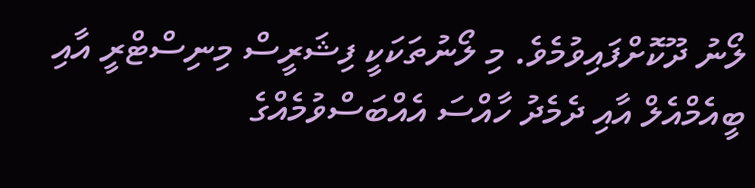ލޯނު ދޫކޮށްފައިވުމެވެ. މި ލޯނުތަކަކީ ފިޝަރީސް މިނިސްޓްރީ އާއި ބީއެމްއެލް އާއި ދެމެދު ހާއްސަ އެއްބަސްވުމެއްގެ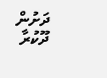ދަށުން ދޫކުރާ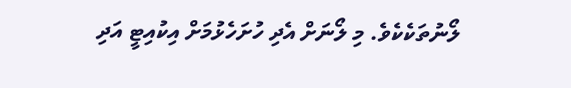ލޯނުތަކެކެވެ. މި ލޯނަށް އެދި ހުށަހެޅުމަށް އިކުއިޓީ އަދި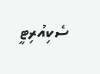ސެކިއުރިޓީ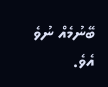ބޭނުމެއް ނުވެ އެވެ.